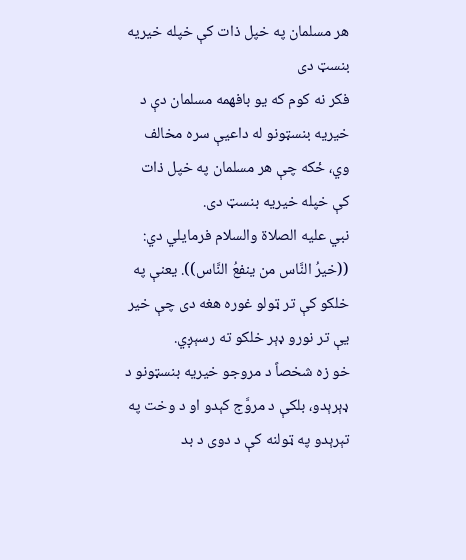هر مسلمان په خپل ذات کې خپله خيريه بنسټ دی
فکر نه کوم که يو بافهمه مسلمان دې د خيريه بنسټونو له داعيې سره مخالف وي، ځکه چې هر مسلمان په خپل ذات کې خپله خيريه بنسټ دی.
نبي عليه الصلاة والسلام فرمايلي دي: ((خيرُ النَّاس من ينفعُ النَّاس)). يعنې په خلکو کې تر ټولو غوره هغه دی چې خیر یې تر نورو ډېر خلکو ته رسېږي.
خو زه شخصاً د مروجو خيريه بنسټونو د ډېرېدو، بلکې د مروَّج کېدو او د وخت په تېرېدو په ټولنه کې د دوی د بد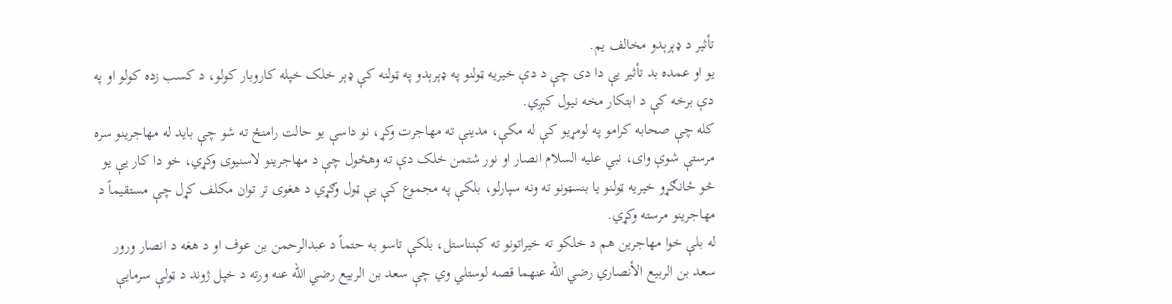تأثير د ډېرېدو مخالف يم.
يو او عمده بد تأثير يې دا دی چې د دې خيريه ټولنو په ډېرېدو په ټولنه کې ډېر خلک خپله کاروبار کولو، د کسب زده کولو او په دې برخه کې د ابتکار مخه نيول کېږي.
کله چې صحابه کرامو په لومړيو کې له مکې، مدينې ته مهاجرت وکړ، نو داسې يو حالت رامنځ ته شو چې بايد له مهاجرينو سره مرستې شوې وای، نبي عليه السلام انصار او نور شتمن خلک دې ته وهڅول چې د مهاجرينو لاسنيوی وکړي، خو دا کار يې يو څو ځانګړو خيريه ټولنو يا بنسټونو ته ونه سپارلو، بلکې په مجموع کې يې ټول وګړي د هغوی تر توان مکلف کړل چې مستقيماً د مهاجرينو مرسته وکړي.
له بلې خوا مهاجرين هم د خلکو ته خيراتونو ته کېنناستل، بلکې تاسو به حتماً د عبدالرحمن بن عوف او د هغه د انصار ورور سعد بن الربيع الأنصاري رضي الله عنهما قصه لوستلي وي چې سعد بن الربيع رضي الله عنه ورته د خپل ژوند د ټولې سرمايې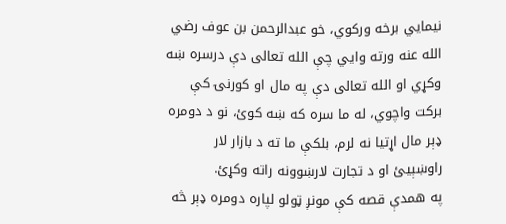نیمايي برخه ورکوي، خو عبدالرحمن بن عوف رضي الله عنه ورته وايي چې الله تعالی دې درسره ښه وکړي او الله تعالی دې په مال او کورنۍ کې برکت واچوي، له ما سره که ښه کوئ، نو د دومره ډېر مال اړتيا نه لرم، بلکې ما ته د بازار لار راوښېيئ او د تجارت لارښوونه راته وکړئ.
په همدې قصه کې مونږ ټولو لپاره دومره ډېر څه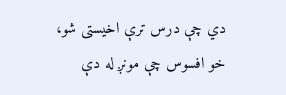دي چې درس ترې اخيستی شو، خو افسوس چې مونږ له دې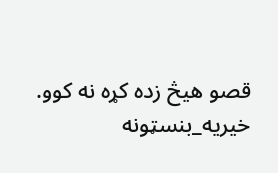قصو هيڅ زده کړه نه کوو.
خیریه_بنسټونه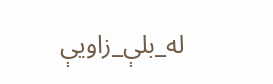له_بلې_زاويې